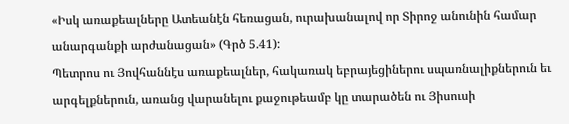«Իսկ առաքեալները Ատեանէն հեռացան, ուրախանալով որ Տիրոջ անունին համար անարգանքի արժանացան» (Գրծ 5.41):
Պետրոս ու Յովհաննէս առաքեալներ, հակառակ եբրայեցիներու սպառնալիքներուն եւ արգելքներուն, առանց վարանելու քաջութեամբ կը տարածեն ու Յիսուսի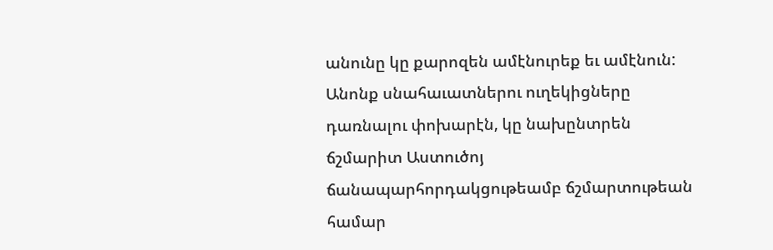անունը կը քարոզեն ամէնուրեք եւ ամէնուն: Անոնք սնահաւատներու ուղեկիցները դառնալու փոխարէն, կը նախընտրեն ճշմարիտ Աստուծոյ ճանապարհորդակցութեամբ ճշմարտութեան համար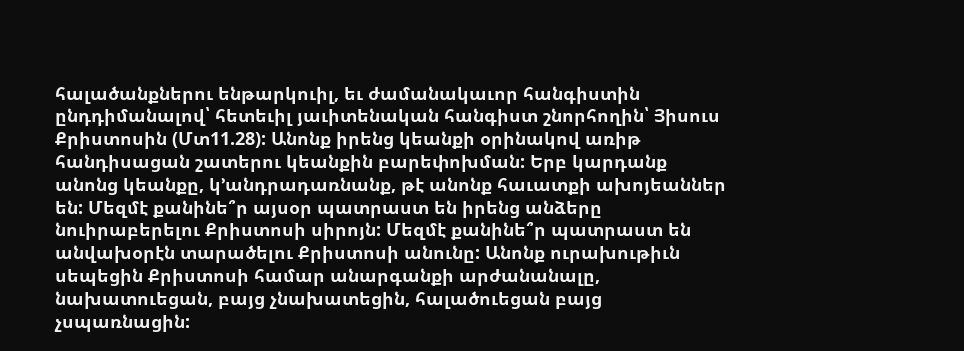հալածանքներու ենթարկուիլ, եւ ժամանակաւոր հանգիստին ընդդիմանալով՝ հետեւիլ յաւիտենական հանգիստ շնորհողին՝ Յիսուս Քրիստոսին (Մտ11.28): Անոնք իրենց կեանքի օրինակով առիթ հանդիսացան շատերու կեանքին բարեփոխման: Երբ կարդանք անոնց կեանքը, կ’անդրադառնանք, թէ անոնք հաւատքի ախոյեաններ են: Մեզմէ քանինե՞ր այսօր պատրաստ են իրենց անձերը նուիրաբերելու Քրիստոսի սիրոյն: Մեզմէ քանինե՞ր պատրաստ են անվախօրէն տարածելու Քրիստոսի անունը: Անոնք ուրախութիւն սեպեցին Քրիստոսի համար անարգանքի արժանանալը, նախատուեցան, բայց չնախատեցին, հալածուեցան բայց չսպառնացին: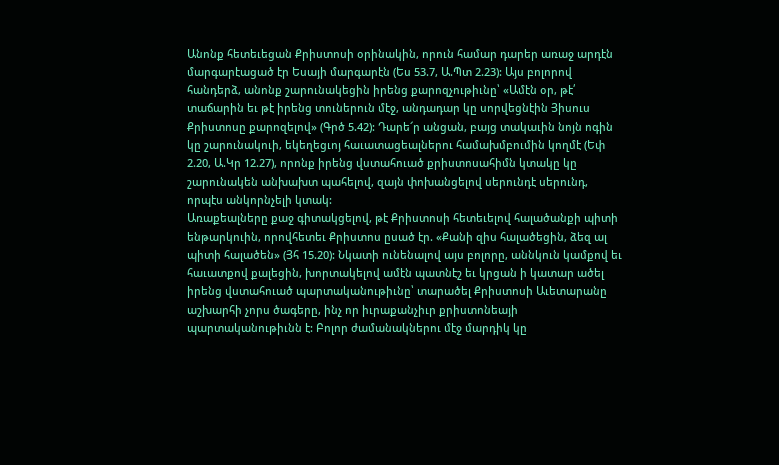Անոնք հետեւեցան Քրիստոսի օրինակին, որուն համար դարեր առաջ արդէն մարգարէացած էր Եսայի մարգարէն (Ես 53.7, Ա.Պտ 2.23): Այս բոլորով հանդերձ, անոնք շարունակեցին իրենց քարոզչութիւնը՝ «Ամէն օր, թէ՛ տաճարին եւ թէ իրենց տուներուն մէջ, անդադար կը սորվեցնէին Յիսուս Քրիստոսը քարոզելով» (Գրծ 5.42): Դարե՜ր անցան, բայց տակաւին նոյն ոգին կը շարունակուի, եկեղեցւոյ հաւատացեալներու համախմբումին կողմէ (Եփ 2.20, Ա.Կր 12.27), որոնք իրենց վստահուած քրիստոսահիմն կտակը կը շարունակեն անխախտ պահելով, զայն փոխանցելով սերունդէ սերունդ, որպէս անկորնչելի կտակ:
Առաքեալները քաջ գիտակցելով, թէ Քրիստոսի հետեւելով հալածանքի պիտի ենթարկուին, որովհետեւ Քրիստոս ըսած էր. «Քանի զիս հալածեցին, ձեզ ալ պիտի հալածեն» (Յհ 15.20): Նկատի ունենալով այս բոլորը, աննկուն կամքով եւ հաւատքով քալեցին, խորտակելով ամէն պատնէշ եւ կրցան ի կատար ածել իրենց վստահուած պարտականութիւնը՝ տարածել Քրիստոսի Աւետարանը աշխարհի չորս ծագերը, ինչ որ իւրաքանչիւր քրիստոնեայի պարտականութիւնն է: Բոլոր ժամանակներու մէջ մարդիկ կը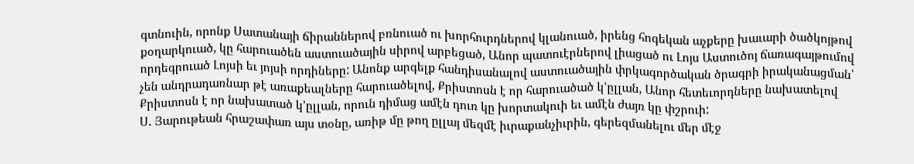գտնուին, որոնք Սատանայի ճիրաններով բռնուած ու խորհուրդներով կլանուած, իրենց հոգեկան աչքերը խաւարի ծածկոյթով քօղարկուած, կը հարուածեն աստուածային սիրով արբեցած, Անոր պատուէրներով լիացած ու Լոյս Աստուծոյ ճառագայթումով որդեգրուած Լոյսի եւ յոյսի որդիները: Անոնք արգելք հանդիսանալով աստուածային փրկագործական ծրագրի իրականացման՝ չեն անդրադառնար թէ առաքեալները հարուածելով, Քրիստոսն է որ հարուածած կ’ըլլան, Անոր հետեւորդները նախատելով Քրիստոսն է որ նախատած կ’ըլլան, որուն դիմաց ամէն դուռ կը խորտակուի եւ ամէն ժայռ կը փշրուի:
Ս. Յարութեան հրաշափառ այս տօնը, առիթ մը թող ըլլայ մեզմէ իւրաքանչիւրին, գերեզմանելու մեր մէջ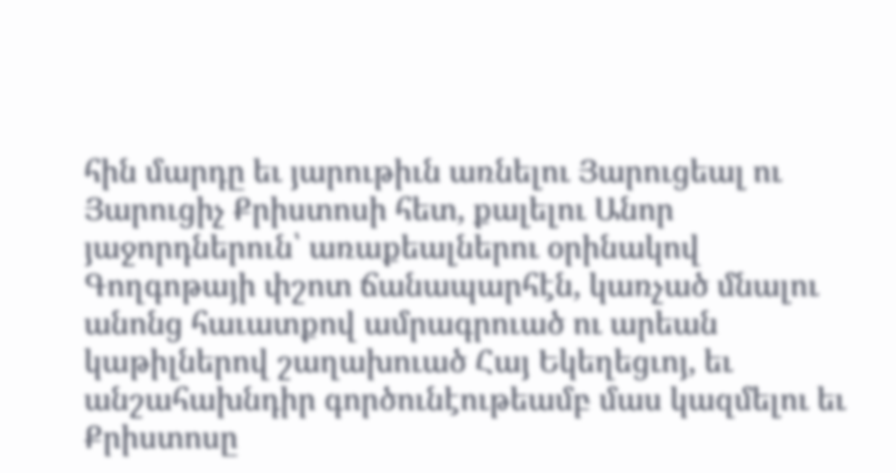հին մարդը եւ յարութիւն առնելու Յարուցեալ ու Յարուցիչ Քրիստոսի հետ, քալելու Անոր յաջորդներուն՝ առաքեալներու օրինակով Գողգոթայի փշոտ ճանապարհէն, կառչած մնալու անոնց հաւատքով ամրագրուած ու արեան կաթիլներով շաղախուած Հայ Եկեղեցւոյ, եւ անշահախնդիր գործունէութեամբ մաս կազմելու եւ Քրիստոսը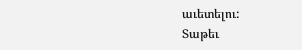աւետելու:
Տաթեւ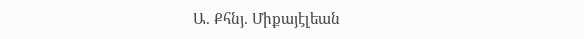Ա. Քհնյ. Միքայէլեան